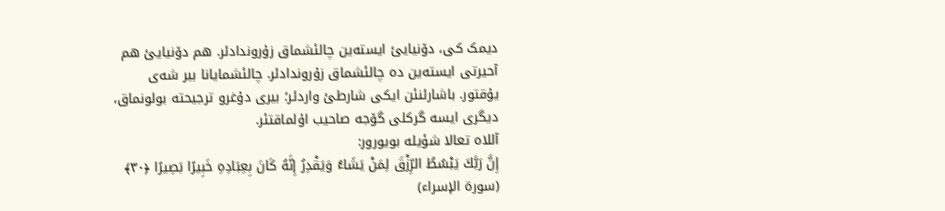دیمک کی، دۆنیایئ ایستەین چالئشماق زۇروندادئر. هم دۆنیایئ هم آحیرتی ایستەین دە چالئشماق زۇروندادئر. چالئشمایانا بیر شەی یۇقتور. باشارئنئن ایکی شارطئ واردئر؛ بیری دۇغرو ترجیحتە بولونماق، دیگری ایسە گرکلی گۆجە صاحیب اۇلماقتئر.
آللاە تعالا شؤیلە بویورور:
إِنَّ رَبَّكَ يَبْسُطُ الرِّزْقَ لِمَنْ يَشَاءُ وَيَقْدِرُ إِنَّهُ كَانَ بِعِبَادِهِ خَبِيرًا بَصِيرًا ﴿۳۰﴾ (سورة الإسراء)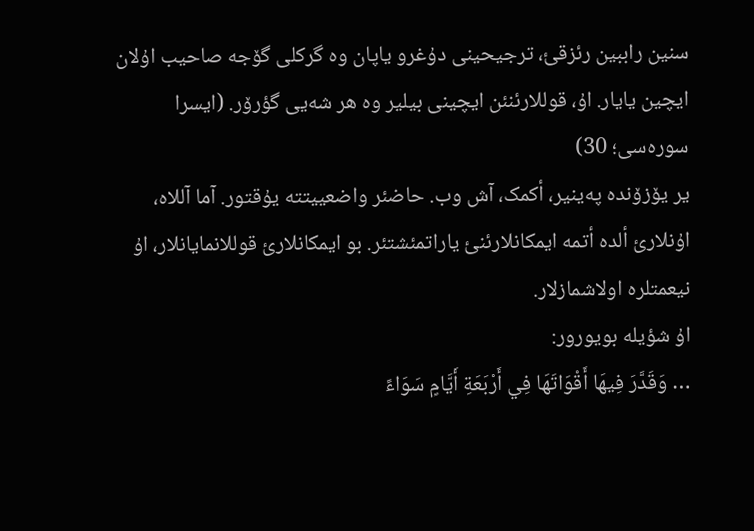سنین راببین رئزقئ، ترجیحینی دۇغرو یاپان وە گرکلی گۆجە صاحیب اۇلان ایچین یایار. اۇ، قوللارئنئن ایچینی بیلیر وە هر شەیی گؤرۆر. (ایسرا سورەسی؛ 30)
یر یۆزۆندە پەینیر، أکمک، آش وب. حاضئر واضعییتتە یۇقتور. آما آللاە، اۇنلارئ ألدە أتمە ایمکانلارئنئ یاراتمئشتئر. بو ایمکانلارئ قوللانمایانلار، اۇ نیعمتلرە اولاشمازلار.
اۇ شؤیلە بویورور:
… وَقَدَّرَ فِيهَا أَقْوَاتَهَا فِي أَرْبَعَةِ أَيَّامٍ سَوَاءً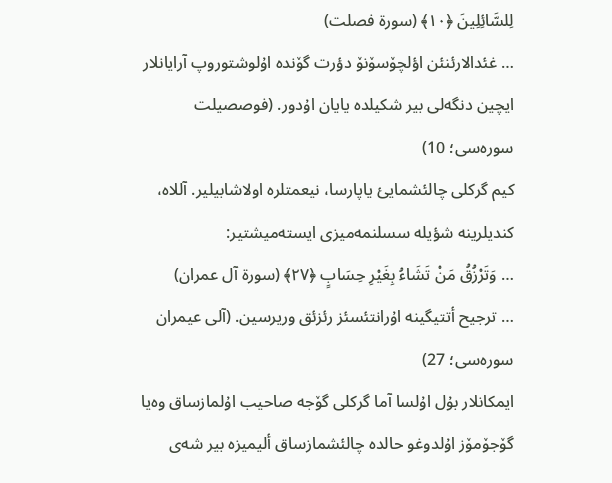لِلسَّائِلِينَ ﴿۱۰﴾ (سورة فصلت)
… غئدالارئنئن اؤلچۆسۆنۆ دؤرت گۆندە اۇلوشتوروپ آرایانلار ایچین دنگەلی بیر شکیلدە یایان اۇدور. (فوصصیلت سورەسی؛ 10)
کیم گرکلی چالئشمایئ یاپارسا، نیعمتلرە اولاشابیلیر. آللاە، کندیلرینە شؤیلە سسلنمەمیزی ایستەمیشتیر:
… وَتَرْزُقُ مَنْ تَشَاءُ بِغَيْرِ حِسَابٍ ﴿۲۷﴾ (سورة آل عمران)
… ترجیح أتتیگینە اۇرانتئسئز رئزئق وریرسین. (آلی عیمران سورەسی؛ 27)
ایمکانلار بۇل اۇلسا آما گرکلی گۆجە صاحیب اۇلمازساق وەیا گۆجۆمۆز اۇلدوغو حالدە چالئشمازساق ألیمیزە بیر شەی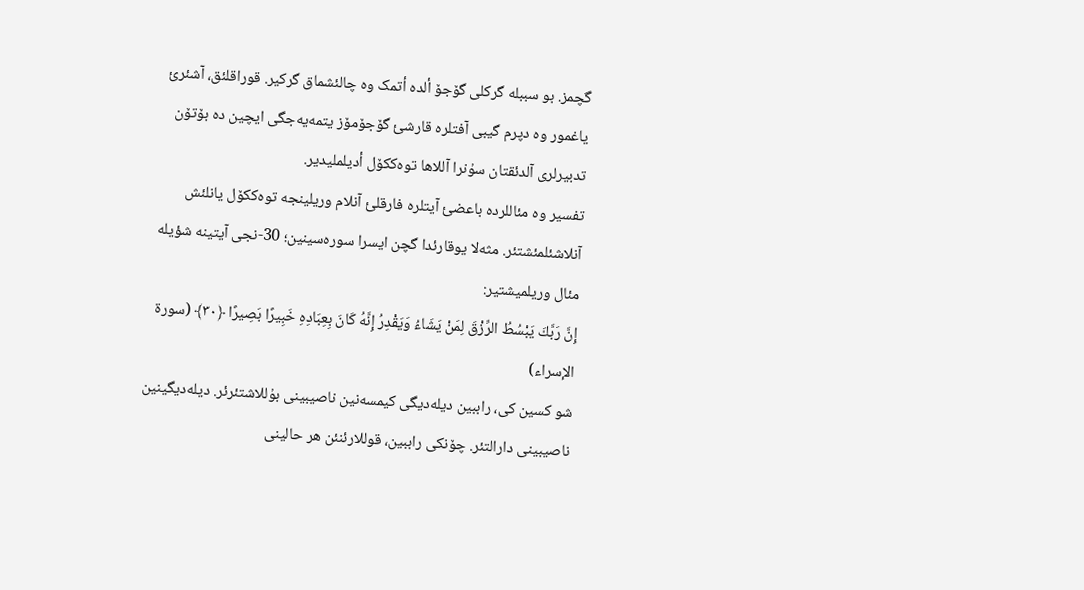گچمز. بو سببلە گرکلی گۆجۆ ألدە أتمک وە چالئشماق گرکیر. قوراقلئق، آشئرئ یاغمور وە دپرم گیبی آفتلرە قارشئ گۆجۆمۆز یتمەیەجگی ایچین دە بۆتۆن تدبیرلری آلدئقتان سۇنرا آللاها توەککۆل أدیلملیدیر.
تفسیر وە مئاللردە باعضئ آیتلرە فارقلئ آنلام وریلینجە توەککۆل یانلئش آنلاشئلمئشتئر. مثەلا یوقارئدا گچن ایسرا سورەسینین؛ 30-نجی آیتینە شؤیلە مئال وریلمیشتیر:
إِنَّ رَبَّكَ يَبْسُطُ الرِّزْقَ لِمَنْ يَشَاءُ وَيَقْدِرُ إِنَّهُ كَانَ بِعِبَادِهِ خَبِيرًا بَصِيرًا ﴿۳۰﴾ (سورة الإسراء)
شو کسین کی، راببین دیلەدیگی کیمسەنین ناصیبینی بۇللاشتئرئر. دیلەدیگینین ناصیبینی دارالتئر. چۆنکی راببین، قوللارئنئن هر حالینی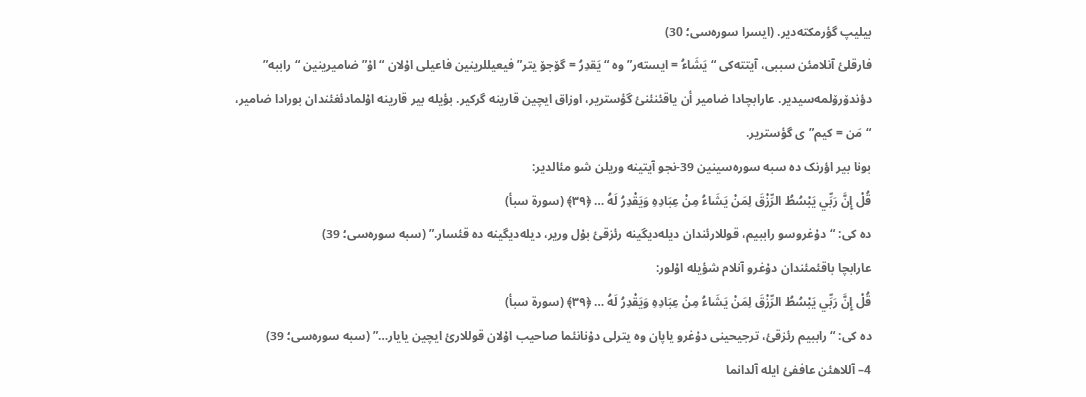بیلیپ گؤرمکتەدیر. (ایسرا سورەسی؛ 30)
فارقلئ آنلامئن سببی، آیتتەکی “یَشَاءُ = ایستەر” وە “یَقدِرُ = گۆجۆ یتر” فیعیللرینین فاعیلی اۇلان “اۇ” ضامیرینین “راببە” دؤندۆرۆلمەسیدیر. عارابچادا ضامیر أن یاقئنئنئ گؤستریر، اوزاق ایچین قارینە گرکیر. بؤیلە بیر قارینە اۇلمادئغئندان بورادا ضامیر، “مَن = کیم”ی گؤستریر.
بونا بیر اؤرنک دە سبە سورەسینین 39-نجو آیتینە وریلن شو مئالدیر:
قُلْ إِنَّ رَبِّي يَبْسُطُ الرِّزْقَ لِمَنْ يَشَاءُ مِنْ عِبَادِهِ وَيَقْدِرُ لَهُ … ﴿۳۹﴾ (سورة سبأ)
دە کی: “دۇغروسو راببیم، قوللارئندان دیلەدیگینە رئزقئ بۇل وریر، دیلەدیگینە دە قئسار.” (سبە سورەسی؛ 39)
عارابچا باقئمئندان دۇغرو آنلام شؤیلە اۇلور:
قُلْ إِنَّ رَبِّي يَبْسُطُ الرِّزْقَ لِمَنْ يَشَاءُ مِنْ عِبَادِهِ وَيَقْدِرُ لَهُ … ﴿۳۹﴾ (سورة سبأ)
دە کی: “راببیم رئزقئ، ترجیحینی دۇغرو یاپان وە یترلی دۇنانئما صاحیب اۇلان قوللارئ ایچین یایار…” (سبە سورەسی؛ 39)
4– آللاهئن عاففئ ایلە آلدانما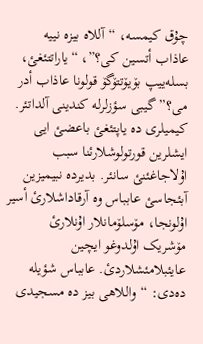چۇق کیمسە، “آللاە بیزە نییە عاذاب أتسین کی؟”، “یاراتتئغئ، بسلەییپ بۆیۆتتۆگۆ قولونا عاذاب أدر می؟” گیبی سؤزلرلە کندینی آلداتئر. کیمیلری دە یاپتئغئ باعضئ ایی ایشلرین قورتولوشلارئنا سبب اۇلاجاغئنئ سانئر. بدیردە نبیمیزین آبئجاسئ عابباس وە آرقاداشلارئ أسیر اۇلونجا، مۆسلۆمانلار اۇنلارئ مۆشریک اۇلدوغو ایچین عایئبلامئشلاردئ. عابباس شؤیلە دەدی: “واللاهی بیز دە مسجیدی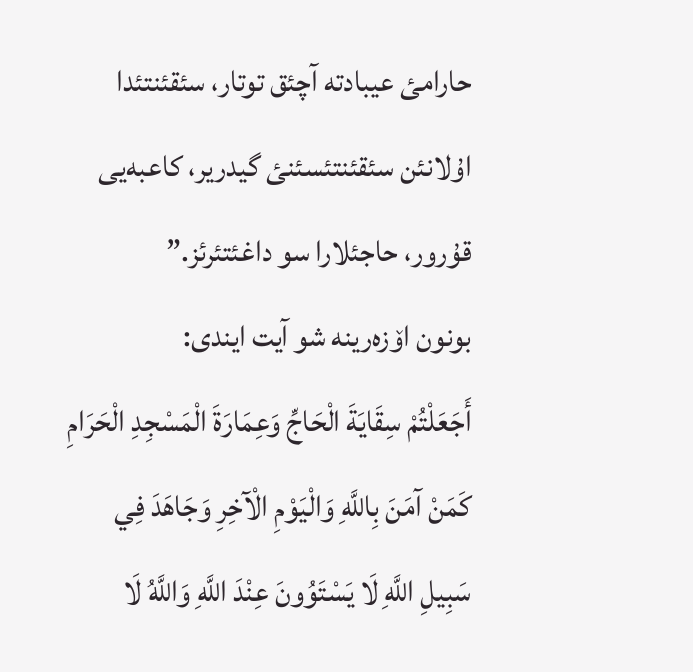حارامئ عیبادتە آچئق توتار، سئقئنتئدا اۇلانئن سئقئنتئسئنئ گیدریر، کاعبەیی قۇرور، حاجئلارا سو داغئتئرئز.”
بونون اۆزەرینە شو آیت ایندی:
أَجَعَلْتُمْ سِقَايَةَ الْحَاجِّ وَعِمَارَةَ الْمَسْجِدِ الْحَرَامِ كَمَنْ آمَنَ بِاللَّهِ وَالْيَوْمِ الْآخِرِ وَجَاهَدَ فِي سَبِيلِ اللَّهِ لَا يَسْتَوُونَ عِنْدَ اللَّهِ وَاللَّهُ لَا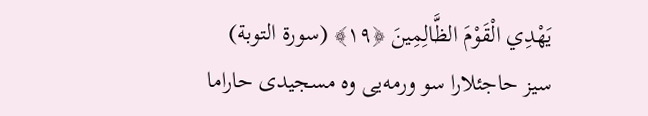يَهْدِي الْقَوْمَ الظَّالِمِينَ ﴿۱۹﴾ (سورة التوبة)
سیز حاجئلارا سو ورمەیی وە مسجیدی حاراما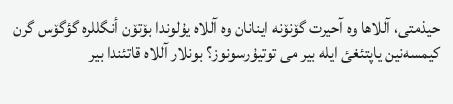حیذمتی، آللاها وە آحیرت گۆنۆنە اینانان وە آللاە یۇلوندا بۆتۆن أنگللرە گؤگۆس گرن کیمسەنین یاپتئغئ ایلە بیر می توتیۇرسونوز؟ بونلار آللاە قاتئندا بیر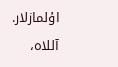اۇلمازلار. آللاە،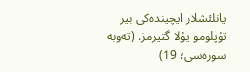یانلئشلار ایچیندەکی بیر تۇپلومو یۇلا گتیرمز. (تەوبە سورەسی؛ 19)